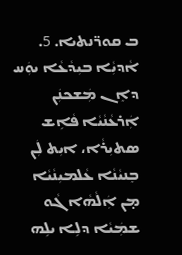ܒ ܩܘܪ̈ܢܬܝܐ. 5. ܐܵܕܝܼܵܐ ܒܝܼܕܵܥܵܐ ܝܘܲܚ ܕܐܸܢ ܡܲܫܟܢܲܢ ܐܲܪܥܵܢܵܝܵܐ ܦܵܐܹܫ ܣܬܝܼܪܵܐ، ܐܝܼܬ ܠܲܢ ܒܸܢܝܵܢܵܐ ܥܵܠܡܝܼܢܵܝܵܐ ܡ̣ܢ ܐܲܠܵܗܵܐ ܓܵܘ ܫܡܲܝܵܐ ܕܠܹܐ ܝܠܹܗ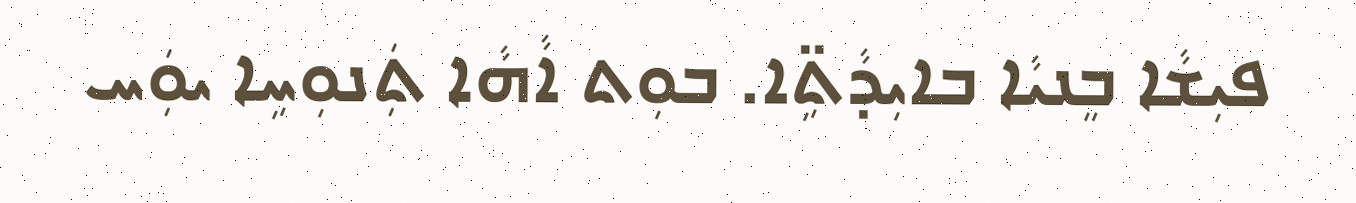ܦܝܼܫܵܐ ܒܸܢܝܵܐ ܒܐܝܼܕܵܬܹ̈‌ܐ. ܒܘܼܬ ܐܵܗܵܐ ܬܲܢܘܼܚܹܐ ܝܘܲܚ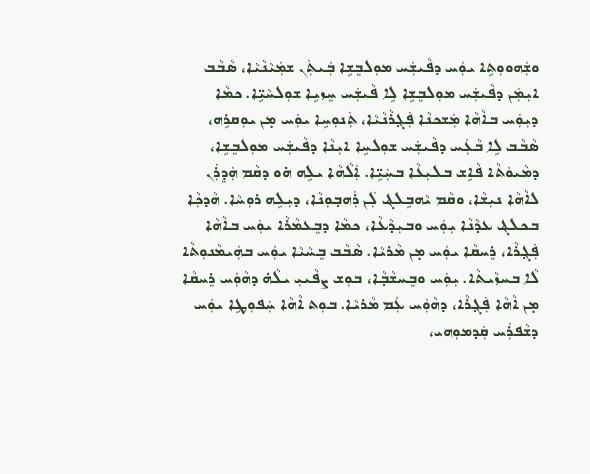ܘܫܲܗܘܘܼܬܹ‌ܐ ܝܘܲܚ ܕܦܵܝܫܲܚ ܡܘܼܠܒܸܫܹܐ ܒܲܝܬܲܢ ܫܡܲܝܵܢܵܝܵܐ، ܣܵܒܵܒ ܐܝܼܡܲܢ ܕܦܵܝܫܲܚ ܡܘܼܠܒܸܫܹܐ ܠܹܐ ܦܵܝܫܲܚ ܚܸܙܝܹܐ ܫܘܼܠܚܵܝܹ̈ܐ. ܟܡܵܐ ܕܝܼܘܲܚ ܒܐܵܗܵܐ ܡܲܫܟܢܵܐ ܦܲܓ݂ܪܵܢܵܝܵܐ، ܬܲܢܘܼܚܹܐ ܝܘܲܚ ܡ̣ܢ ܝܘܼܩܪܹܗ، ܣܵܒܵܒ ܠܹܐ ܒܵܥܲܚ ܕܦܵܝܫܲܚ ܫܘܼܠܚܹܐ ܐܝܼܢܵܐ ܕܦܵܝܫܲܚ ܡܘܼܠܒܸܫܹܐ، ܕܡܵܝܘܿܬܵ‌ܐ ܦܵܐܹܫ ܒܠܝܼܥܵܐ ܒܚܲܝܹ̈ܐ. ܐܲܠܵܗܵܐ ܝܠܹܗ ܗ̇ܘ ܕܩܵܡ ܗܲܕܸܪܲܢ ܠܐܵܗܵܐ ܢܝܼܫܵܐ، ܘܩܵܡ ܝܵܗܒܹܠܔ ܠܲܢ ܪܲܗܒ݂ܘܼܢܵܐ، ܕܝܼܠܹܗ ܪܘܼܚܵܐ. ܗܵܕܟ݂ܵܐ ܒܟܠܔ ܥܕܵܢܵܐ ܝܼܘܲܚ ܘܒܝܼܕܵܥܵܐ، ܟܡܵܐ ܕܒܸܥܡܵܪܵܐ ܝܘܲܚ ܒܐܵܗܵܐ ܦܲܓ݂ܪܵܐ، ܪܸܚܩܵܐ ܝܘܲܚ ܡ̣ܢ ܡܵܪܝܵܐ. ܣܵܒܵܒ ܒܸܚܵܝܵܐ ܝܘܲܚ ܒܗܲܝܡܵܢܘܼܬܵ‌ܐ ܠܵܐ ܒܚܙܵܝܬܵ‌ܐ. ܝܼܘܲܚ ܘܒܸܚܫܵܒ݂ܵܐ، ܒܘܼܫ ܨܦܵܝܝܼ ܝܠܵܗ̇ ܕܗܵܘܲܚ ܪܸܚܩܵܐ ܡ̣ܢ ܐܵܗܵܐ ܦܲܓ݂ܪܵܐ، ܕܗܵܘܲܚ ܥܲܡ ܡܵܪܝܵܐ. ܒܘܼܬ ܐܵܗܵܐ ܚܲܦܘܼܛܹܐ ܝܘܲܚ ܕܫܵܦܪܲܚ ܩܲܕܡܘܼܗ‌ܝ،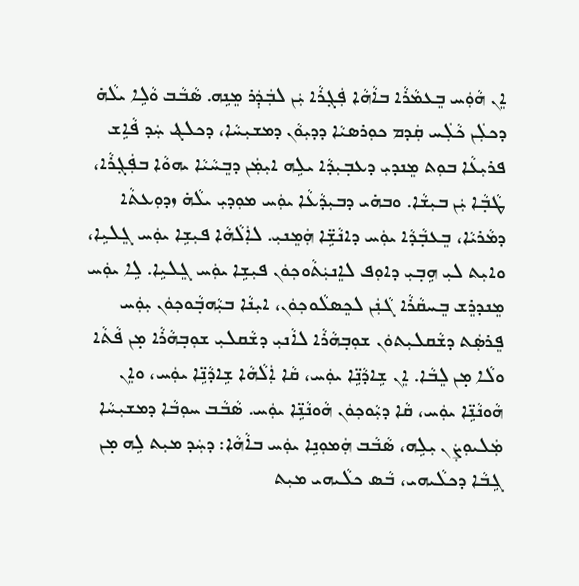ܐܸܢ ܗܵܘܲܚ ܒܸܥܡܵܪܵܐ ܒܐܵܗܵܐ ܦܲܓ݂ܪܵܐ ܝܲܢ ܠܒܲܕܲܪ ܡܸܢܹܗ. ܣܵܒܵܒ ܘܵܠܹܐ ܝܠܵܗ̇ ܕܟܠܲܢ ܟܵܠܲܚ ܩܲܕܡ ܟܘܼܪܣܝܵܐ ܕܕܝܼܘܵܢ ܕܡܫܝܼܚܵܐ، ܕܟܠܔ ܚܲܕ ܦܵܐܹܫ ܦܪܝܼܥܵܐ ܒܘܼܬ ܡܸܢܕܝܼ ܕܥܒ݂ܝܼܕܵܐ ܝܠܹܗ ܐܝܼܡܲܢ ܕܒܸܚܵܝܵܐ ܝܗܘܵܐ ܒܦܲܓ݂ܪܵܐ، ܛܵܒ݂ܵܐ ܝܲܢ ܒܝܼܫܵܐ. ܘܒܗ̇ܝ ܕܒܝܼܕܵܥܵܐ ܝܘܲܚ ܡܘܼܕܝܼ ܝܠܵܗ̇ ܙܕܘܼܥܬܵ‌ܐ ܕܡܵܪܝܵܐ، ܒܸܥܒ݂ܵܕܵܐ ܝܘܲܚ ܕܐܢܵܫܹ̈ܐ ܗܲܡܸܢܝܼ. ܠܐܲܠܵܗܵܐ ܦܝܼܫܹܐ ܝܘܲܚ ܓܸܠܝܹܐ، ܘܐܝܼܬ ܠܝܼ ܗܹܒ݂ܝܼ ܕܐܘܼܦ ܠܐܸܢܝܲܬܵܘܟ݂ܘܿܢ ܦܝܼܫܹܐ ܝܘܲܚ ܓܸܠܝܹܐ. ܠܹܐ ܝܘܲܚ ܡܸܢܕܪܸܫ ܒܸܚܩܵܪܵܐ ܓܵܢܲܢ ܠܟܸܣܠܵܘܟ݂ܘܿܢ، ܐܝܼܢܵܐ ܒܝܼܵܗܒ݂ܵܘܟ݂ܘܿܢ ܝܼܘܲܚ ܦܸܪܣܲܬ ܕܫܵܩܠܝܼܬܘܿܢ ܫܘܼܒ݂ܗܵܪܵܐ ܠܐܵܢܝܼ ܕܫܵܩܠܝܼ ܫܘܼܒ݂ܗܵܪܵܐ ܡ̣ܢ ܦܵܬܵ‌ܐ ܘܠܵܐ ܡ̣ܢ ܠܸܒܵܐ. ܐܸܢ ܫܹܐܕܵܢܹ̈ܐ ܝܘܲܚ، ܩܵܐ ܐܲܠܵܗܵܐ ܫܹܐܕܵܢܹ̈ܐ ܝܘܲܚ، ܘܐܸܢ ܗܵܘܢܵܢܹ̈ܐ ܝܘܲܚ، ܩܵܐ ܕܝܼܵܘܟ݂ܘܿܢ ܗܵܘܢܵܢܹ̈ܐ ܝܘܲܚ. ܣܵܒܵܒ ܚܘܼܒܵܐ ܕܡܫܝܼܚܵܐ ܡܲܠܝܘܼܨܲܢ ܝܼܠܹܗ، ܣܵܒܵܒ ܗܲܡܘܼܢܹܐ ܝܘܲܚ ܒܐܵܗܵܐ: ܕܚܲܕ ܡܝܼܬ ܠܹܗ ܡ̣ܢ ܓܹܒܵܐ ܕܟܠܵܝܗ‌ܝ، ܒܵܣ ܟܠܵܝܗ‌ܝ ܡܝܼܬ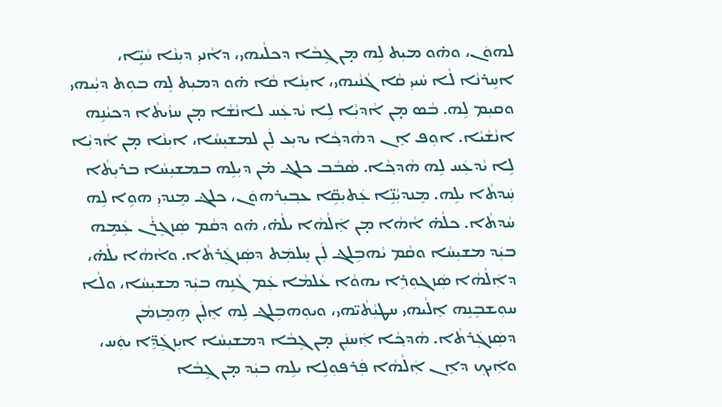ܠܗܘܿܢ، ܘܗ̇ܘ ܡܝܼܬ ܠܹܗ ܡ̣ܢ ܓܹܒܵܐ ܕܟܠܵܝܗ‌ܝ، ܕܐܵܢܝܼ ܕܝܼܢܵܐ ܚܵܝܹ̈ܐ، ܐܚܹܪܢܵܐ ܠܵܐ ܚܵܝܝܼ ܩܵܐ ܓܵܢܵܝܗ‌ܝ، ܐܝܼܢܵܐ ܩܵܐ ܗ̇ܘ ܕܡܝܼܬ ܠܹܗ ܒܘܼܬ ܕܝܼܵܝܗ‌ܝ ܘܩܝܼܡ ܠܹܗ. ܒܵܣ ܡ̣ܢ ܐܵܕܝܼܵܐ ܠܹܐ ܝܵܕܥܲܚ ܠܐܢܵܫܵܐ ܡ̣ܢ ܚܙܵܝܬܵ‌ܐ ܕܟܝܵܢܹܗ ܐܢܵܫܵܝܵܐ. ܐܘܼܦ ܐܸܢ ܕܗܵܕܟ݂ܵܐ ܝܕܝܼܥ ܠܲܢ ܠܡܫܝܼܚܵܐ، ܐܝܼܢܵܐ ܡ̣ܢ ܐܵܕܝܼܵܐ ܠܹܐ ܝܵܕܥܲܚ ܠܹܗ ܗܵܕܟ݂ܵܐ. ܣܵܒܵܒ ܟܠܔ ܡ̇ܢ ܕܝܼܠܹܗ ܒܡܫܝܼܚܵܐ ܒܪܝܼܬܵ‌ܐ ܚܲܕܬܵ‌ܐ ܝܠܹܗ. ܡܸܢܕܝܼܵܢܹ̈ܐ ܥܲܬܝܼܩܹ̈ܐ ܥܒ݂ܝܼܪܗܘܿܢ، ܟܠܔ ܡܸܢܕܝܼ ܗܘܹܐ ܠܹܗ ܚܵܕܬܵ‌ܐ. ܟܠܵܗ̇ ܐܵܗܵܐ ܡ̣ܢ ܐܲܠܵܗܵܐ ܝܠܵܗ̇، ܗ̇ܘ ܕܩܵܡ ܣܲܙܓܸܪܵܢ ܥܲܡܹܗ ܒܝܲܕ ܡܫܝܼܚܵܐ ܘܩܵܡ ܝܵܗܒܹܠܔ ܠܲܢ ܚܸܠܡܲܬ ܕܣܲܙܓܲܪܬܵ‌ܐ. ܘܐܵܗܵܐ ܝܠܵܗ̇، ܕܐܲܠܵܗܵܐ ܣܲܙܓܘܼܪܹܐ ܝܗܘܵܐ ܥܵܠܡܵܐ ܥܲܡ ܓܵܢܹܗ ܒܝܲܕ ܡܫܝܼܚܵܐ، ܘܠܵܐ ܚܘܼܫܒܸܢܹܗ ܐܸܠܵܝܗ‌ܝ ܚܛܝܼܵܬܵܝ̈ܗ‌ܝ، ܘܝܘܼܗܒܹܠܔ ܠܹܗ ܐܸܠܲܢ ܗܹܡܸܙܡܵܢ ܕܣܲܙܓܲܪܬܵ‌ܐ. ܗܵܕܟ݂ܵܐ ܐܲܚܢܲܢ ܡ̣ܢ ܓܹܒܵܐ ܕܡܫܝܼܚܵܐ ܐܝܼܙܓܲܕܹ̈ܐ ܝܘܲܚ، ܘܐܲܝܟ݂ ܕܐܸܢ ܐܲܠܵܗܵܐ ܦܲܪܦܘܼܠܹܐ ܝܠܹܗ ܒܝܲܕ ܡ̣ܢ ܓܹܒܵܐ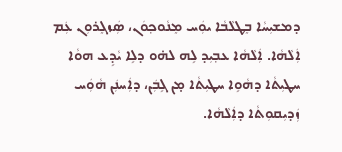ܕܡܫܝܼܚܵܐ ܒܸܛܠܵܒܵܐ ܝܘܲܚ ܡܸܢܵܘܟ݂ܘܿܢ، ܣܲܙܓܸܪܘܼܢ ܥܲܡ ܐܲܠܵܗܵܐ. ܐܲܠܵܗܵܐ ܥܒ݂ܝܼܕ ܠܹܗ ܠܗ̇ܘ ܕܠܹܐ ܝܵܕܹܥ ܗܘܵܐ ܚܛܝܼܬܵ‌ܐ ܕܗܵܘܹܐ ܚܛܝܼܬܵ‌ܐ ܡ̣ܢ ܓܹܒܲܢ، ܕܐܲܚܢܲܢ ܗܵܘܲܚ ܙܲܕܝܼܩܘܼܬܵ‌ܐ ܕܐܲܠܵܗܵܐ.